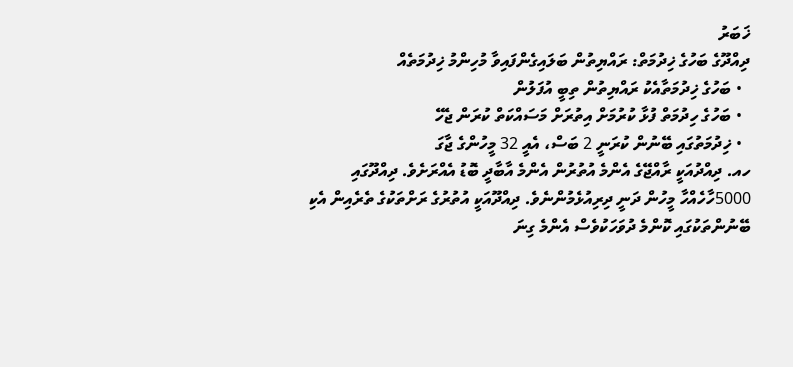ޚަބަރު
ދިއްދޫގެ ބަހުގެ ޚިދުމަތް: ރައްޔިތުން ބަލައިގެންފައިވާ މުހިންމު ޚިދުމަތެއް
  • ބަހުގެ ޚިދުމަތާއެކު ރައްޔިތުން ތިބީ އުފަލުން
  • ބަހުގެ ހިދުމަތް ފުޅާ ކުރުމަށް އިތުރަށް މަސައްކަތް ކުރަން ޖެހޭ
  • ޚިދުމަތުގައި ބޭނުން ކުރަނީ 2 ބަސް، އެއީ 32 މީހުންގެ ޖާގަ
ހއ. ދިއްދުއަކީ ރާއްޖޭގެ އެންމެ އުތުރުން އެންމެ އާބާދީ ބޮޑު އެއްރަށެވެ. ދިއްދޫގައި 5000ހާހެއްހާ މީހުން ދަނީ ދިރިއުޅެމުންނެވެ. ދިއްދޫއަކީ އުތުރުގެ ރަށްތަކުގެ ތެރެއިން އެކި ބޭނުންތަކުގައި ކޮންމެ ދުވަހަކުވެސް އެންމެ ގިނަ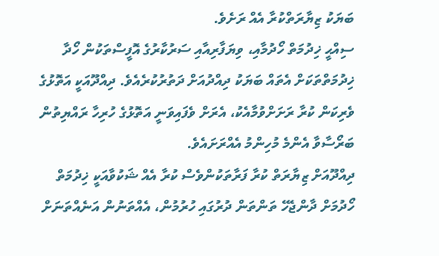ބަޔަކު ޒިޔާރަތްކުރާ އެއް ރަށެވެ.
ސިއްޙީ ޚިދުމަތް ހޯދުމާއި، ވިޔަފާރިއާއި ސަރުކާރުގެ އޮފީސްތަކުން ހޯދާ ޚިދުމަތްތަކަށް އެތައް ބަޔަކު ދިއްދުއަށް ދަތުރުކުރެއެވެ. ދިއްދޫއަކީ އަތޮޅުގެ ވެރިކަން ކުރާ ރަށަށްވުމާއެކު، އެރަށް ވެފައިވަނީ އަތޮޅުގެ ހުރިހާ ރައްޔިތުން ބަރޯސާވާ އެންމެ މުހިންމު އެއްރަށައެވެ.
ދިއްދޫއަށް ޒިޔާރަތް ކުރާ ފަރާތަކުންވެސް ކުރާ އެއް ޝަކުވާއަކީ ޚިދުމަތް ހޯދުމަށް ދާންޖެހޭ ތަންތަން ދުރުގައި ހުރުމުން، އެއްތަނުން އަނެއްތަނަށް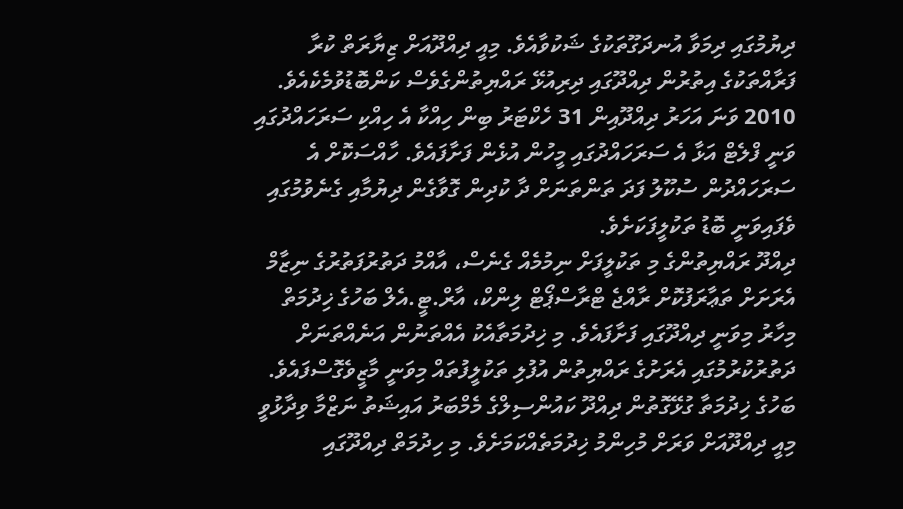ދިޔުމުގައި ދިމަވާ އުނދަގޫތަކުގެ ޝަކުވާއެވެ. މިއީ ދިއްދޫއަށް ޒިޔާރަތް ކުރާ ފަރާއްތަކުގެ އިތުރުން ދިއްދޫގައި ދިރިއުޅޭ ރައްޔިތުންގެވެސް ކަންބޮޑުވުމެކެއެވެ. 2010 ވަނަ އަހަރު ދިއްދޫއިން 31 ހެކްޓަރު ބިން ހިއްކާ އެ ހިއްކި ސަރަހައްދުގައި ވަނީ ފްލެޓް އަޅާ އެ ސަރަހައްދުގައި މީހުން އުޅެން ފަށާފައެވެ. ހާއްސަކޮށް އެ ސަރަހައްދުން ސުކޫލު ފަދަ ތަންތަނަށް ދާ ކުދިން ގޮވާގެން ދިޔުމާއި ގެނެވުމުގައި ވެފައިވަނީ ބޮޑު ތަކުލީފަކަށެވެ.
ދިއްދޫ ރައްޔިތުންގެ މި ތަކުލީފަށް ނިމުމެއް ގެނެސް، އާއްމު ދަތުރުފަތުރުގެ ނިޒާމް އެރަށަށް ތަޢާރަފުކޮށް ރާއްޖެ ޓްރާސްޕޯޓް ލިންކް، އާރް.ޓީ.އެލް ބަހުގެ ޚިދުމަތް މިހާރު މިވަނީ ދިއްދޫގައި ފަށާފައެވެ. މި ޚިދުމަތާއެކު އެއްތަނުން އަނެއްތަނަށް ދަތުރުކުރުމުގައި އެރަށުގެ ރައްޔިތުން އުފުލި ތަކުލީފުތައް މިވަނީ މާޒީވެގޮސްފައެވެ.
ބަހުގެ ޚިދުމަތާ ގުޅޭގޮތުން ދިއްދޫ ކައުންސިލްގެ މެމްބަރު އައިޝަތު ނަޒްމާ ވިދާޅުވީ މިއީ ދިއްދޫއަށް ވަރަށް މުހިންމު ޚިދުމަތެއްކަމަށެވެ. މި ހިދުމަތް ދިއްދޫގައި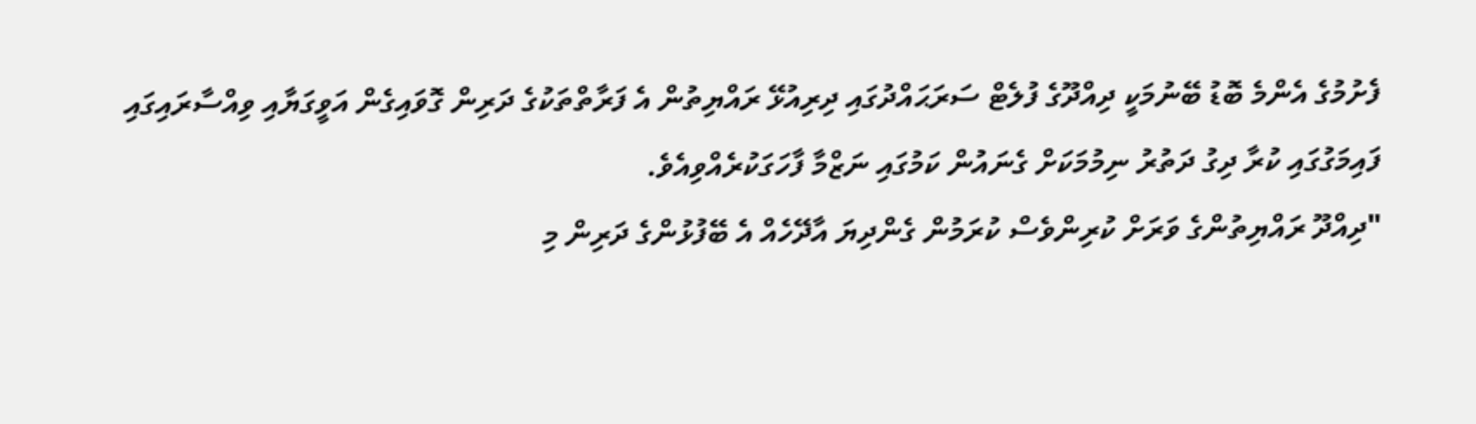ފެށުމުގެ އެންމެ ބޮޑު ބޭނުމަކީ ދިއްދޫގެ ފުލެޓް ސަރަޙައްދުގައި ދިރިއުޅޭ ރައްޔިތުން އެ ފަރާތްތަކުގެ ދަރިން ގޮވައިގެން އަވީގަޔާއި ވިއްސާރައިގައި ފައިމަގުގައި ކުރާ ދިގު ދަތުރު ނިމުމަކަށް ގެނައުން ކަމުގައި ނަޒްމާ ފާހަގަކުރެއްވިއެވެ.
"ދިއްދޫ ރައްޔިތުންގެ ވަރަށް ކުރިންވެސް ކުރަމުން ގެންދިޔަ އާދޭހެއް އެ ބޭފުޅުންގެ ދަރިން މި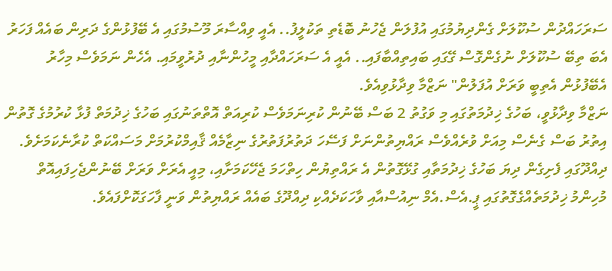ސަރަހައްދުން ސުކޫލަށް ގެންދިޔުމުގައި އުފުލަން ޖެހުނު ބޮޑެތި ތަކުލީފު.. އެއީ ވިއްސާރަ މޫސުމުގައި އެ ބޭފުޅުންގެ ދަރިން ބައެއް ފަހަރު އެބަ ތިބޭ ސުކޫލަށް ނުގެންގޮސް ގޭގައި ބައިތިއްބާފައި.. އެއީ އެ ސަރަހައްދާއި މީހުންނާއި ދުރުވީމައި. އެހެން ނަމަވެސް މިހާރު އެބޭފުޅުން އެތިބީ ވަރަށް އުފަލުން" ނަޒްމާ ވިދާޅުވިއެވެ.
ނަޒްމާ ވިދާޅުވީ، ބަހުގެ ޚިދުމަތުގައި މި ވަގުތު 2 ބަސް ބޭނުން ކުރިނަމަވެސް ކުރިއަތް އޮތްތަނުގައި ބަހުގެ ޚިދުމަތް ފުޅާ ކުރުމުގެ ގޮތުން އިތުރު ބަސް ގެނެސް މިއަށް ވުރެއްވެސް ރައްޔިތުންނަށް ފަސޭހަ ދަތުރުފަތުރުގެ ނިޒާމެއް ޤާއިމްކުރުމަށް މަސައްކަތް ކުރާނެކަމަށެވެ.
ދިއްދޫގައި ފެށިގެން ދިޔަ ބަހުގެ ޚިދުމަތާއި ގުޅޭގޮތުން އެ ރައްތިޔުން ހިތްހަމަ ޖެހޭކަމަށާއި، މިއީ އެރަށް ވަރަށް ބޭނުންޖެހިފައިއޮތް މުހިންމު ޚިދުމަތެއްގެގޮތުގައި ޕީ.އެސް.އެމް ނިއުސްއާއި ވާހަކަދެއްކި ދިއްދޫގެ ބައެއް ރައްޔިތުން ވަނީ ފާހަގަކޮށްފައެވެ.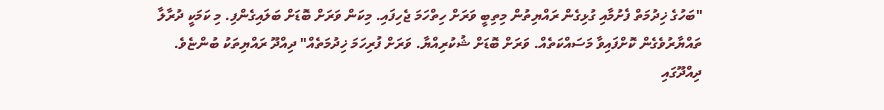"ބަހުގެ ޚިދުމަތް ފެށުމާއި ގުޅިގެން ރައްޔިތުން މިތިބީ ވަރަށް ހިތްހަމަ ޖެހިފައި. މިކަން ވަރަށް ބޮޑަށް ބަލައިގެންފި. މި ކަމަކީ ދުރާލާ ތައްޔާރުވެގެން ކޮށްފައިވާ މަސައްކަތެއް. ވަރަށް ބޮޑަށް ޝުކުރިއްޔާ. ވަރަށް ފުރިހަމަ ޚިދުމަތެއް" ދިއްދޫ ރައްޔިތަކު ބުންޏެވެ.
ދިއްދޫގައި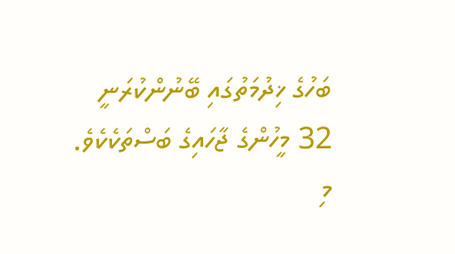ބަހުގެ ޚިދުމަތުގައި ބޭނުންކުރަނީ 32 މީހުންގެ ޖާހައިގެ ބަސްތަކެކެވެ. މި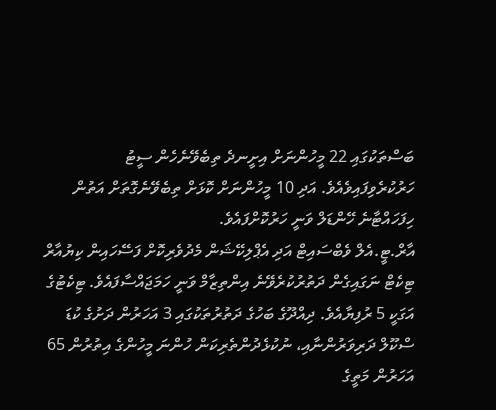ބަސްތަކުގައި 22 މީހުންނަށް އިށީނދެ ތިބެވޭނެހެން ސީޓު ހަރުކުރެވިފައިވެއެވެ. އަދި 10 މީހުންނަށް ކޮޅަށް ތިބެވޭނެގޮތަށް އަތުން ހިފަހައްޓާނެ ހޭންޑަލް ވަނީ ހަރުކޮށްފައެވެ.
އާރް.ޓީ.އެލް ވެބްސައިޓް އަދި އެޕްލިކޭޝަން މެދުވެރިކޮށް ފަސޭހައިން ކިޔުއާރް ޓިކެޓް ނަގައިގެން ދަތުރުކުރެވޭނެ އިންތިޒާމް ވަނީ ހަމަޖައްސާފައެވެ. ޓިކެޓުގެ އަގަކީ 5 ރުފިޔާއެވެ. ދިއްދޫގެ ބަހުގެ ދަތުރުތަކުގައި 3 އަހަރުން ދަށުގެ ކުޑަ ސްކޫލް ދަރިވަރުންނާއި، ނުކުޅެދުންތެރިކަން ހުންނަ މީހުންގެ އިތުރުން 65 އަހަރުން މަތީގެ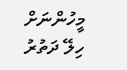މީހުންނަށް ހިލޭ ދަތުރު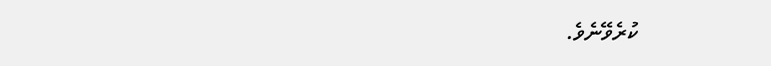ކުރެވޭނެވެ.